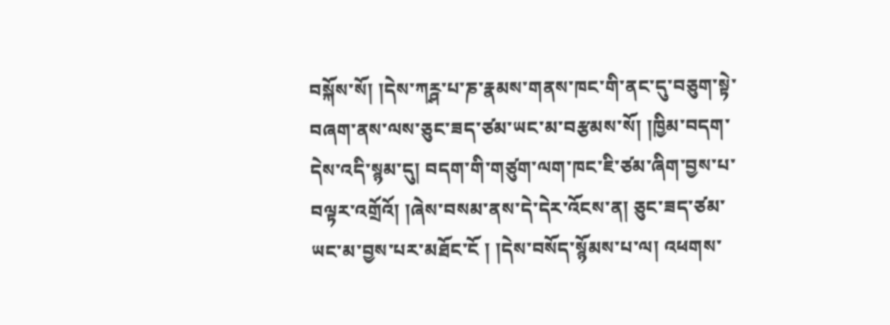བསྐོས་སོ། །དེས་ཀཪྴ་པ་ཎ་རྣམས་གནས་ཁང་གི་ནང་དུ་བཅུག་སྟེ་བཞག་ནས་ལས་ཅུང་ཟད་ཙམ་ཡང་མ་བརྩམས་སོ། །ཁྱིམ་བདག་དེས་འདི་སྙམ་དུ། བདག་གི་གཙུག་ལག་ཁང་ཇི་ཙམ་ཞིག་བྱས་པ་བལྟར་འགྲོའོ། །ཞེས་བསམ་ནས་དེ་དེར་འོངས་ན། ཅུང་ཟད་ཙམ་ཡང་མ་བྱས་པར་མཐོང་ངོ ། །དེས་བསོད་སྙོམས་པ་ལ། འཕགས་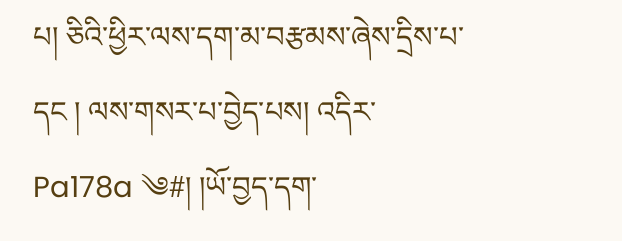པ། ཅིའི་ཕྱིར་ལས་དག་མ་བརྩམས་ཞེས་དྲིས་པ་དང ། ལས་གསར་པ་བྱེད་པས། འདིར་ Pa178a ༄#། །ཡོ་བྱད་དག་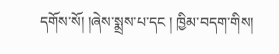དགོས་སོ། །ཞེས་སྨྲས་པ་དང ། ཁྱིམ་བདག་གིས།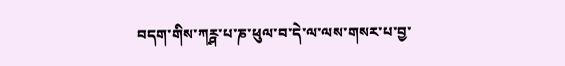བདག་གིས་ཀཪྴ་པ་ཎ་ཕུལ་བ་དེ་ལ་ལས་གསར་པ་བྱ་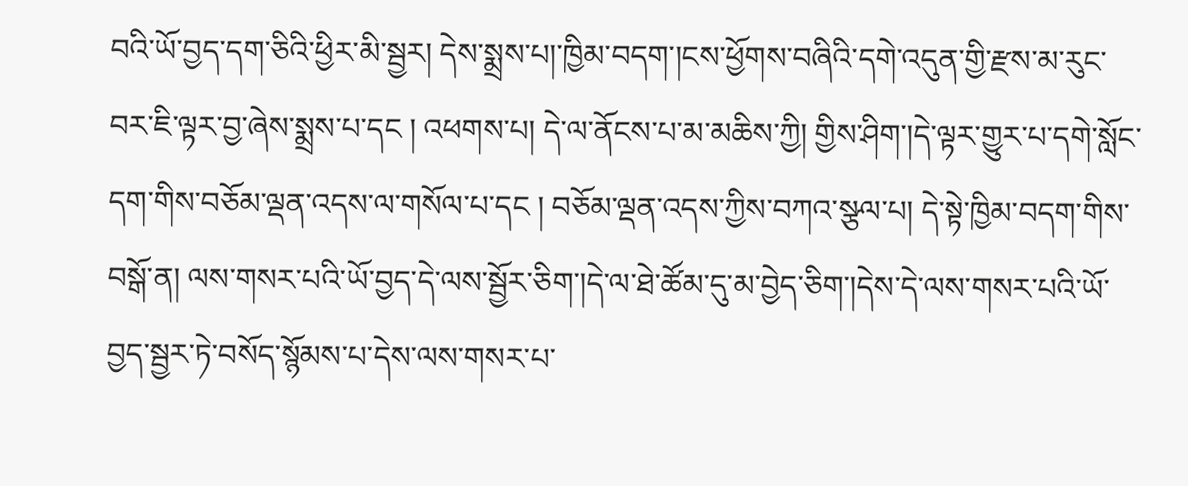བའི་ཡོ་བྱད་དག་ཅིའི་ཕྱིར་མི་སྦྱར། དེས་སྨྲས་པ།་ཁྱིམ་བདག་།ངས་ཕྱོགས་བཞིའི་དགེ་འདུན་གྱི་རྫས་མ་རུང་བར་ཇི་ལྟར་བྱ་ཞེས་སྨྲས་པ་དང ། འཕགས་པ། དེ་ལ་ནོངས་པ་མ་མཆིས་ཀྱི། གྱིས་ཤིག་།དེ་ལྟར་གྱུར་པ་དགེ་སློང་དག་གིས་བཅོམ་ལྡན་འདས་ལ་གསོལ་པ་དང ། བཅོམ་ལྡན་འདས་ཀྱིས་བཀའ་སྩལ་པ། དེ་སྟེ་ཁྱིམ་བདག་གིས་བསྒོ་ན། ལས་གསར་པའི་ཡོ་བྱད་དེ་ལས་སྦྱོར་ཅིག་།དེ་ལ་ཐེ་ཚོམ་དུ་མ་བྱེད་ཅིག་།དེས་དེ་ལས་གསར་པའི་ཡོ་བྱད་སྦྱར་ཏེ་བསོད་སྙོམས་པ་དེས་ལས་གསར་པ་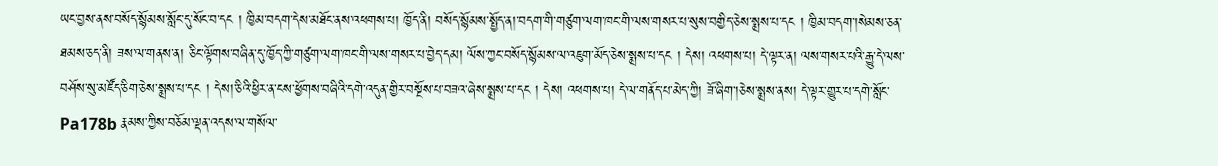ཡང་བྱས་ནས་བསོད་སྙོམས་སློང་དུ་སོང་བ་དང ། ཁྱིམ་བདག་དེས་མཐོང་ནས་འཕགས་པ། ཁྱོད་ནི། བསོད་སྙོམས་སྤྱོད་ན།་བདག་གི་གཙུག་ལག་ཁང་གི་ལས་གསར་པ་སུས་བགྱིད་ཅེས་སྨྲས་པ་དང ། ཁྱིམ་བདག་།སེམས་ཅན་ཐམས་ཅད་ནི། ཟས་ལ་གནས་ན། ཅིང་ལྟོགས་བཞིན་དུ་ཁྱོད་ཀྱི་གཙུག་ལག་ཁང་གི་ལས་གསར་པ་བྱེད་དམ། ལོས་ཀྱང་བསོད་སྙོམས་ལ་འཇུག་མོད་ཅེས་སྨྲས་པ་དང ། དེས། འཕགས་པ། དེ་ལྟར་ན། ལས་གསར་པའི་རྒྱུ་དེ་ལས་བཤོས་སུ་མཛོད་ཅིག་ཅེས་སྨྲས་པ་དང ། དེས།་ཅིའི་ཕྱིར་ན་ངས་ཕྱོགས་བཞིའི་དགེ་འདུན་གྱིར་བསྔོས་པ་བཟའ་ཞེས་སྨྲས་པ་དང ། དེས། འཕགས་པ། དེ་ལ་གནོད་པ་མེད་ཀྱི། ཟོ་ཞིག་།ཅེས་སྨྲས་ནས། དེ་ལྟར་གྱུར་པ་དགེ་སློང་ Pa178b རྣམས་ཀྱིས་བཅོམ་ལྡན་འདས་ལ་གསོལ་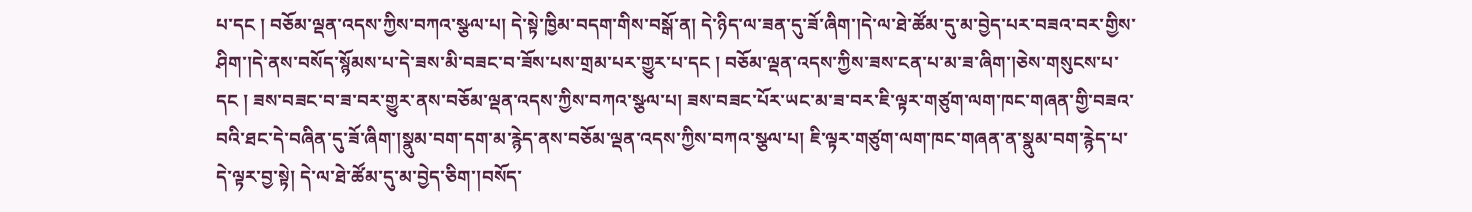པ་དང ། བཅོམ་ལྡན་འདས་ཀྱིས་བཀའ་སྩལ་པ། དེ་སྟེ་ཁྱིམ་བདག་གིས་བསྒོ་ན། དེ་ཉིད་ལ་ཟན་དུ་ཟོ་ཞིག་།དེ་ལ་ཐེ་ཚོམ་དུ་མ་བྱེད་པར་བཟའ་བར་གྱིས་ཤིག་།དེ་ནས་བསོད་སྙོམས་པ་དེ་ཟས་མི་བཟང་བ་ཟོས་པས་གྲམ་པར་གྱུར་པ་དང ། བཅོམ་ལྡན་འདས་ཀྱིས་ཟས་ངན་པ་མ་ཟ་ཞིག་།ཅེས་གསུངས་པ་དང ། ཟས་བཟང་བ་ཟ་བར་གྱུར་ནས་བཅོམ་ལྡན་འདས་ཀྱིས་བཀའ་སྩལ་པ། ཟས་བཟང་པོར་ཡང་མ་ཟ་བར་ཇི་ལྟར་གཙུག་ལག་ཁང་གཞན་གྱི་བཟའ་བའི་ཐང་དེ་བཞིན་དུ་ཟོ་ཞིག་།སྣུམ་བག་དག་མ་རྙེད་ནས་བཅོམ་ལྡན་འདས་ཀྱིས་བཀའ་སྩལ་པ། ཇི་ལྟར་གཙུག་ལག་ཁང་གཞན་ན་སྣུམ་བག་རྙེད་པ་དེ་ལྟར་བྱ་སྟེ། དེ་ལ་ཐེ་ཚོམ་དུ་མ་བྱེད་ཅིག་།བསོད་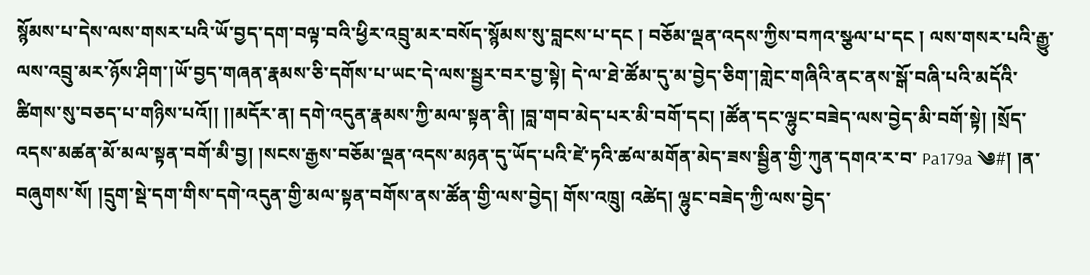སྙོམས་པ་དེས་ལས་གསར་པའི་ཡོ་བྱད་དག་བལྟ་བའི་ཕྱིར་འབྲུ་མར་བསོད་སྙོམས་སུ་བླངས་པ་དང ། བཅོམ་ལྡན་འདས་ཀྱིས་བཀའ་སྩལ་པ་དང ། ལས་གསར་པའི་རྒྱུ་ལས་འབྲུ་མར་ཉོས་ཤིག་།ཡོ་བྱད་གཞན་རྣམས་ཅི་དགོས་པ་ཡང་དེ་ལས་སྦྱར་བར་བྱ་སྟེ། དེ་ལ་ཐེ་ཚོམ་དུ་མ་བྱེད་ཅིག་།གླེང་གཞིའི་ནང་ནས་སྒོ་བཞི་པའི་མདོའི་ཚིགས་སུ་བཅད་པ་གཉིས་པའོ།། །།མདོར་ན། དགེ་འདུན་རྣམས་ཀྱི་མལ་སྟན་ནི། །བླ་གབ་མེད་པར་མི་བགོ་དང། །ཚོན་དང་ལྷུང་བཟེད་ལས་བྱེད་མི་བགོ་སྟེ། །སྲོད་འདས་མཚན་མོ་མལ་སྟན་བགོ་མི་བྱ། །སངས་རྒྱས་བཅོམ་ལྡན་འདས་མཉན་དུ་ཡོད་པའི་ཛེ་ཏའི་ཚལ་མགོན་མེད་ཟས་སྦྱིན་གྱི་ཀུན་དགའ་ར་བ་ Pa179a ༄#། །ན་བཞུགས་སོ། །དྲུག་སྡེ་དག་གིས་དགེ་འདུན་གྱི་མལ་སྟན་བགོས་ནས་ཚོན་གྱི་ལས་བྱེད། གོས་འཁྲུ། འཚེད། ལྷུང་བཟེད་ཀྱི་ལས་བྱེད་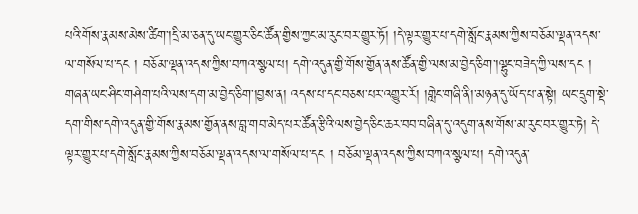པའི་གོས་རྣམས་མེས་ཚིག་།དྲི་མ་ཅན་དུ་ཡང་གྱུར་ཅིང་ཚོན་གྱིས་ཀྱང་མ་རུང་བར་གྱུར་ཏོ། །དེ་ལྟར་གྱུར་པ་དགེ་སློང་རྣམས་ཀྱིས་བཅོམ་ལྡན་འདས་ལ་གསོལ་པ་དང ། བཅོམ་ལྡན་འདས་ཀྱིས་བཀའ་སྩལ་པ། དགེ་འདུན་གྱི་གོས་གྱོན་ནས་ཚོན་གྱི་ལས་མ་བྱེད་ཅིག་།ལྷུང་བཟེད་ཀྱི་ལས་དང ། གཞན་ཡང་ཤིང་གཤེག་པའི་ལས་དག་མ་བྱེད་ཅིག་།བྱས་ན། འདས་པ་དང་བཅས་པར་འགྱུར་རོ། །གླེང་གཞི་ནི།་མཉན་དུ་ཡོད་པ་ན་སྟེ། ཡང་དྲུག་སྡེ་དག་གིས་དགེ་འདུན་གྱི་གོས་རྣམས་གྱོན་ནས་བླ་གབ་མེད་པར་ཚོན་རྩིའི་ལས་བྱེད་ཅིང་ཆར་བབ་བཞིན་དུ་འདུག་ནས་གོས་མ་རུང་བར་གྱུར་ཏེ། དེ་ལྟར་གྱུར་པ་དགེ་སློང་རྣམས་ཀྱིས་བཅོམ་ལྡན་འདས་ལ་གསོལ་པ་དང ། བཅོམ་ལྡན་འདས་ཀྱིས་བཀའ་སྩལ་པ། དགེ་འདུན་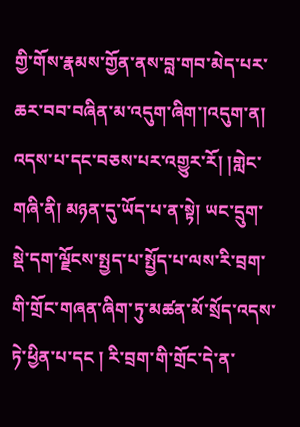གྱི་གོས་རྣམས་གྱོན་ནས་བླ་གབ་མེད་པར་ཆར་བབ་བཞིན་མ་འདུག་ཞིག་།འདུག་ན། འདས་པ་དང་བཅས་པར་འགྱུར་རོ། །གླེང་གཞི་ནི། མཉན་དུ་ཡོད་པ་ན་སྟེ། ཡང་དྲུག་སྡེ་དག་ལྗོངས་སྤྱད་པ་སྤྱོད་པ་ལས་རི་བྲག་གི་གྲོང་གཞན་ཞིག་ཏུ་མཚན་མོ་སྲོད་འདས་ཏེ་ཕྱིན་པ་དང ། རི་བྲག་གི་གྲོང་དེ་ན་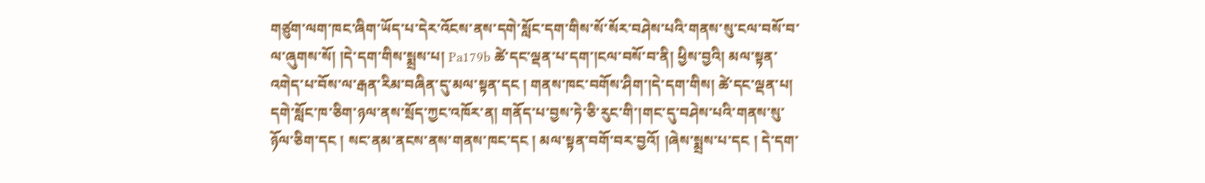གཙུག་ལག་ཁང་ཞིག་ཡོད་པ་དེར་འོངས་ནས་དགེ་སློང་དག་གིས་སོ་སོར་བཤེས་པའི་གནས་སུ་ངལ་བསོ་བ་ལ་ཞུགས་སོ། །དེ་དག་གིས་སྨྲས་པ། Pa179b ཚེ་དང་ལྡན་པ་དག་།ངལ་བསོ་བ་ནི། ཕྱིས་བྱའི། མལ་སྟན་འགེད་པ་བོས་ལ་རྒན་རིམ་བཞིན་དུ་མལ་སྟན་དང ། གནས་ཁང་བགོས་ཤིག་།དེ་དག་གིས། ཚེ་དང་ལྡན་པ། དགེ་སློང་ཁ་ཅིག་ཉལ་ནས་སྲོད་ཀྱང་འཁོར་ན། གནོད་པ་བྱས་ཏེ་ཅི་རུང་གི་།གང་དུ་བཤེས་པའི་གནས་སུ་ཉོལ་ཅིག་དང ། སང་ནམ་ནངས་ནས་གནས་ཁང་དང ། མལ་སྟན་བགོ་བར་བྱའོ། །ཞེས་སྨྲས་པ་དང ། དེ་དག་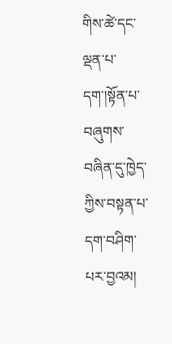གིས་ཚེ་དང་ལྡན་པ་དག་།སྟོན་པ་བཞུགས་བཞིན་དུ་ཁྱེད་ཀྱིས་བསྟན་པ་དག་བཤིག་པར་བྱའམ།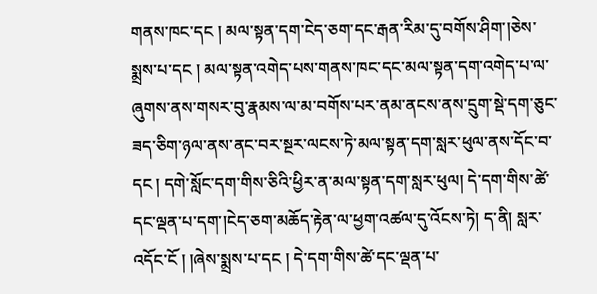གནས་ཁང་དང ། མལ་སྟན་དག་ངེད་ཅག་དང་རྒན་རིམ་དུ་བགོས་ཤིག་།ཅེས་སྨྲས་པ་དང ། མལ་སྟན་འགེད་པས་གནས་ཁང་དང་མལ་སྟན་དག་འགེད་པ་ལ་ཞུགས་ནས་གསར་བུ་རྣམས་ལ་མ་བགོས་པར་ནམ་ནངས་ནས་དྲུག་སྡེ་དག་ཅུང་ཟད་ཅིག་ཉལ་ནས་ནང་བར་སྔར་ལངས་ཏེ་མལ་སྟན་དག་སླར་ཕུལ་ནས་དོང་བ་དང ། དགེ་སློང་དག་གིས་ཅིའི་ཕྱིར་ན་མལ་སྟན་དག་སླར་ཕུལ། དེ་དག་གིས་ཚེ་དང་ལྡན་པ་དག་།ངེད་ཅག་མཆོད་རྟེན་ལ་ཕྱག་འཚལ་དུ་འོངས་ཏེ། ད་ནི། སླར་འདོང་ངོ ། །ཞེས་སྨྲས་པ་དང ། དེ་དག་གིས་ཚེ་དང་ལྡན་པ་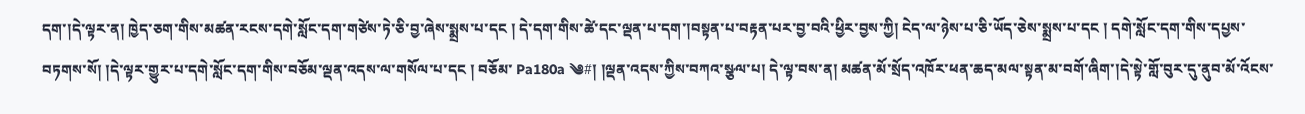དག་།དེ་ལྟར་ན། ཁྱེད་ཅག་གིས་མཚན་རངས་དགེ་སློང་དག་གཙེས་ཏེ་ཅི་བྱ་ཞེས་སྨྲས་པ་དང ། དེ་དག་གིས་ཚེ་དང་ལྡན་པ་དག་།བསྟན་པ་བརྟན་པར་བྱ་བའི་ཕྱིར་བྱས་ཀྱི། ངེད་ལ་ཉེས་པ་ཅི་ཡོད་ཅེས་སྨྲས་པ་དང ། དགེ་སློང་དག་གིས་དཔྱས་བཏགས་སོ། །དེ་ལྟར་གྱུར་པ་དགེ་སློང་དག་གིས་བཅོམ་ལྡན་འདས་ལ་གསོལ་པ་དང ། བཅོམ་ Pa180a ༄#། །ལྡན་འདས་ཀྱིས་བཀའ་སྩལ་པ། དེ་ལྟ་བས་ན། མཚན་མོ་སྲོད་འཁོར་ཕན་ཆད་མལ་སྟན་མ་བགོ་ཞིག་།དེ་སྟེ་གློ་བུར་དུ་ནུབ་མོ་འོངས་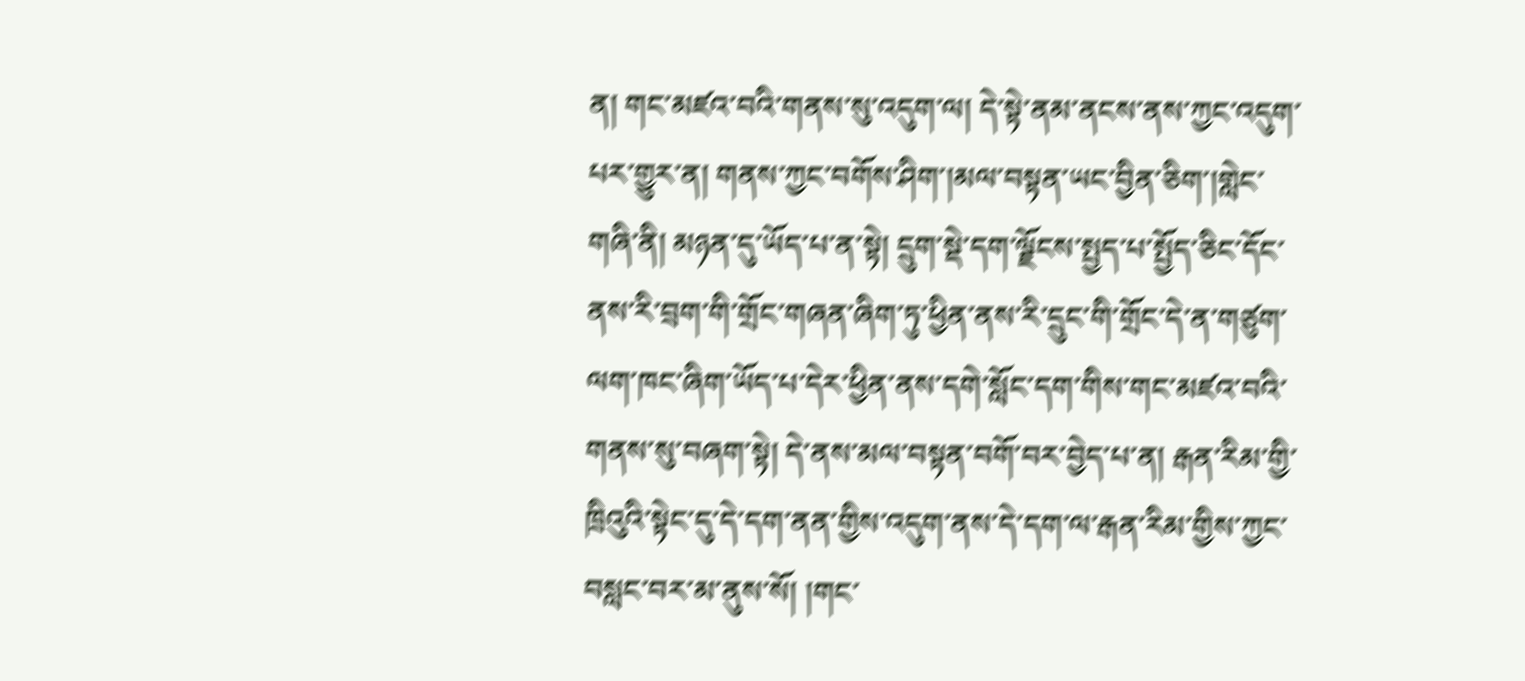ན། གང་མཛའ་བའི་གནས་སུ་འདུག་ལ། དེ་སྟེ་ནམ་ནངས་ནས་ཀྱང་འདུག་པར་གྱུར་ན། གནས་ཀྱང་བགོས་ཤིག་།མལ་བསྟན་ཡང་བྱིན་ཅིག་།གླེང་གཞི་ནི། མཉན་དུ་ཡོད་པ་ན་སྟེ། དྲུག་སྡེ་དག་ལྗོངས་སྤྱད་པ་སྤྱོད་ཅིང་དོང་ནས་རི་བྲག་གི་གྲོང་གཞན་ཞིག་ཏུ་ཕྱིན་ནས་རི་དྲུང་གི་གྲོང་དེ་ན་གཙུག་ལག་ཁང་ཞིག་ཡོད་པ་དེར་ཕྱིན་ནས་དགེ་སློང་དག་གིས་གང་མཛའ་བའི་གནས་སུ་བཞག་སྟེ། དེ་ནས་མལ་བསྟན་བགོ་བར་བྱེད་པ་ན། རྒན་རིམ་གྱི་ཁྲིའུའི་སྟེང་དུ་དེ་དག་ནན་གྱིས་འདུག་ནས་དེ་དག་ལ་རྒན་རིམ་གྱིས་ཀྱང་བསླང་བར་མ་ནུས་སོ། །གང་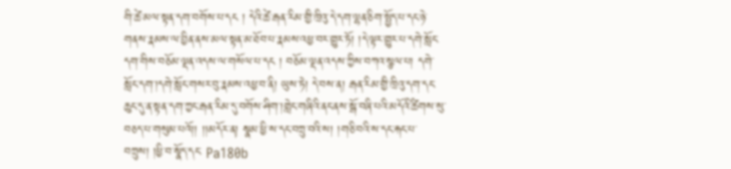གི་ཚེ་མལ་སྟན་དག་བགོས་པ་དང ། དེའི་ཚེ་རྒན་རིམ་གྱི་ཁྲིའུ་དེ་དག་ལྷན་ཅིག་སྤྱོད་པ་དང་ཉེ་གནས་རྣམས་ལ་བྱིན་ནས་མལ་སྟན་མ་ཐོབ་པ་རྣམས་འཕྱ་བར་གྱུར་ཏོ། །དེ་ལྟར་གྱུར་པ་དགེ་སློང་དག་གིས་བཅོམ་ལྡན་འདས་ལ་གསོལ་པ་དང ། བཅོམ་ལྡན་འདས་ཀྱིས་བཀའ་སྩལ་པ། དགེ་སློང་དག་།དགེ་སློང་གསར་བུ་རྣམས་འཕྱ་བ་ནི། ཡུས་ཏེ། དེ་བས་ན། རྒན་རིམ་གྱི་ཁྲིའུ་དག་དང་ཆུང་དུ་ན་སྟན་དག་ཀྱང་རྒན་རིམ་དུ་བགོས་ཤིག་།གླེང་གཞིའི་ནང་ནས་སྒོ་བཞི་པའི་མདོའི་ཚིགས་སུ་བཅད་པ་གསུམ་པའོ།། །།མདོར་ན། སྣམ་ཕྱི་ས་དང་བཀྲུ་བའི་ས། །གཅི་བའི་ས་དང་རྐང་པ་བཀྲུས། །ཕྱི་བ་སྣོད་དང་ Pa180b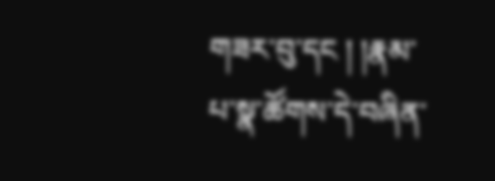གཟར་བུ་དང ། །རྣམ་པ་སྣ་ཚོགས་དེ་བཞིན་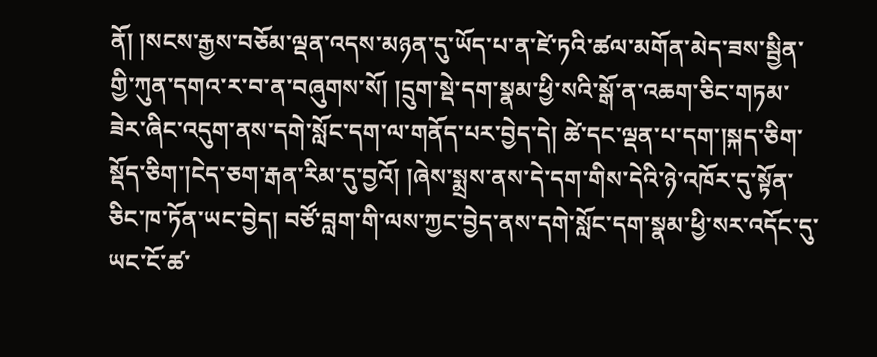ནོ། །སངས་རྒྱས་བཅོམ་ལྡན་འདས་མཉན་དུ་ཡོད་པ་ན་ཛེ་ཏའི་ཚལ་མགོན་མེད་ཟས་སྦྱིན་གྱི་ཀུན་དགའ་ར་བ་ན་བཞུགས་སོ། །དྲུག་སྡེ་དག་སྣམ་ཕྱི་སའི་སྒོ་ན་འཆག་ཅིང་གཏམ་ཟེར་ཞིང་འདུག་ནས་དགེ་སློང་དག་ལ་གནོད་པར་བྱེད་དེ། ཚེ་དང་ལྡན་པ་དག་།སྐད་ཅིག་སྡོད་ཅིག་།ངེད་ཅག་རྒན་རིམ་དུ་བྱའོ། །ཞེས་སྨྲས་ནས་དེ་དག་གིས་དེའི་ཉེ་འཁོར་དུ་སྟོན་ཅིང་ཁ་ཏོན་ཡང་བྱེད། བཙོ་བླག་གི་ལས་ཀྱང་བྱེད་ནས་དགེ་སློང་དག་སྣམ་ཕྱི་སར་འདོང་དུ་ཡང་ངོ་ཚ་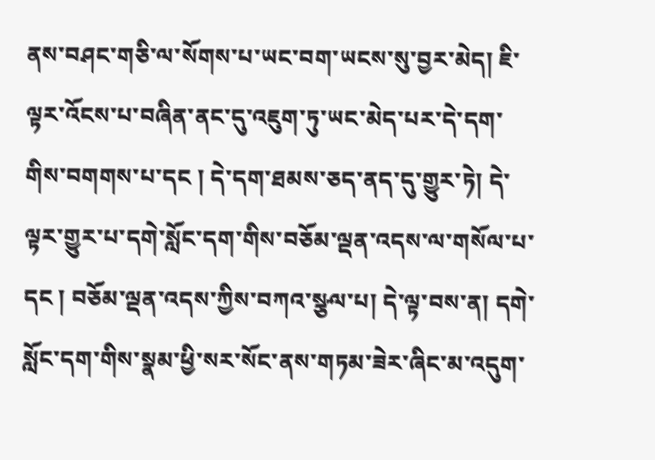ནས་བཤང་གཅི་ལ་སོགས་པ་ཡང་བག་ཡངས་སུ་བྱར་མེད། ཇི་ལྟར་འོངས་པ་བཞིན་ནང་དུ་འཇུག་ཏུ་ཡང་མེད་པར་དེ་དག་གིས་བགགས་པ་དང ། དེ་དག་ཐམས་ཅད་ནད་དུ་གྱུར་ཏེ། དེ་ལྟར་གྱུར་པ་དགེ་སློང་དག་གིས་བཅོམ་ལྡན་འདས་ལ་གསོལ་པ་དང ། བཅོམ་ལྡན་འདས་ཀྱིས་བཀའ་སྩལ་པ། དེ་ལྟ་བས་ན། དགེ་སློང་དག་གིས་སྣམ་ཕྱི་སར་སོང་ནས་གཏམ་ཟེར་ཞིང་མ་འདུག་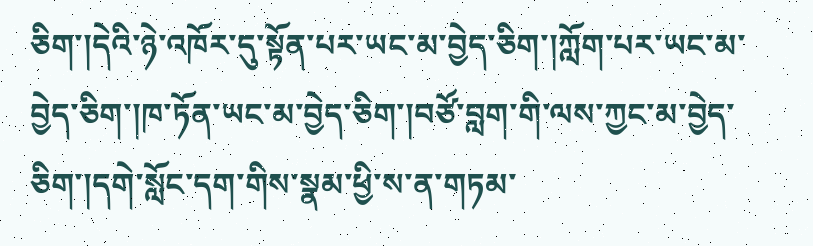ཅིག་།དེའི་ཉེ་འཁོར་དུ་སྟོན་པར་ཡང་མ་བྱེད་ཅིག་།ཀློག་པར་ཡང་མ་བྱེད་ཅིག་།ཁ་ཏོན་ཡང་མ་བྱེད་ཅིག་།བཙོ་བླག་གི་ལས་ཀྱང་མ་བྱེད་ཅིག་།དགེ་སློང་དག་གིས་སྣམ་ཕྱི་ས་ན་གཏམ་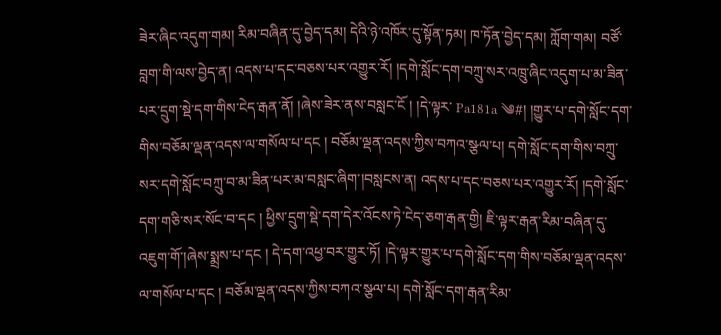ཟེར་ཞིང་འདུག་གམ། རིམ་བཞིན་དུ་བྱེད་དམ། དེའི་ཉེ་འཁོར་དུ་སྟོན་ཏམ། ཁ་ཏོན་བྱེད་དམ། ཀློག་གམ། བཙོ་བླག་གི་ལས་བྱེད་ན། འདས་པ་དང་བཅས་པར་འགྱུར་རོ། །དགེ་སློང་དག་བཀྲུ་སར་འཁྲུ་ཞིང་འདུག་པ་མ་ཟིན་པར་དྲུག་སྡེ་དག་གིས་ངེད་རྒན་ནོ། །ཞེས་ཟེར་ནས་བསླང་ངོ ། །དེ་ལྟར་ Pa181a ༄#། །གྱུར་པ་དགེ་སློང་དག་གིས་བཅོམ་ལྡན་འདས་ལ་གསོལ་པ་དང ། བཅོམ་ལྡན་འདས་ཀྱིས་བཀའ་སྩལ་པ། དགེ་སློང་དག་གིས་བཀྲུ་སར་དགེ་སློང་བཀྲུ་བ་མ་ཟིན་པར་མ་བསླང་ཞིག་།བསླངས་ན། འདས་པ་དང་བཅས་པར་འགྱུར་རོ། །དགེ་སློང་དག་གཅི་སར་སོང་བ་དང ། ཕྱིས་དྲུག་སྡེ་དག་དེར་འོངས་ཏེ་ངེད་ཅག་རྒན་གྱི། ཇི་ལྟར་རྒན་རིམ་བཞིན་དུ་འཇུག་གོ་།ཞེས་སྨྲས་པ་དང ། དེ་དག་འཕྱ་བར་གྱུར་ཏོ། །དེ་ལྟར་གྱུར་པ་དགེ་སློང་དག་གིས་བཅོམ་ལྡན་འདས་ལ་གསོལ་པ་དང ། བཅོམ་ལྡན་འདས་ཀྱིས་བཀའ་སྩལ་པ། དགེ་སློང་དག་རྒན་རིམ་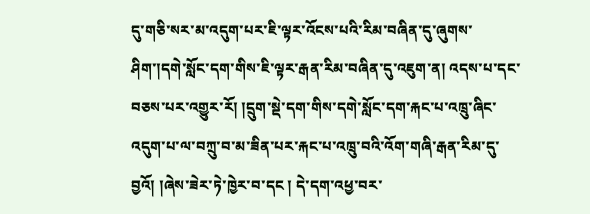དུ་གཅི་སར་མ་འདུག་པར་ཇི་ལྟར་འོངས་པའི་རིམ་བཞིན་དུ་ཞུགས་ཤིག་།དགེ་སློང་དག་གིས་ཇི་ལྟར་རྒན་རིམ་བཞིན་དུ་འཇུག་ན། འདས་པ་དང་བཅས་པར་འགྱུར་རོ། །དྲུག་སྡེ་དག་གིས་དགེ་སློང་དག་རྐང་པ་འཁྲུ་ཞིང་འདུག་པ་ལ་བཀྲུ་བ་མ་ཟིན་པར་རྐང་པ་འཁྲུ་བའི་འོག་གཞི་རྒན་རིམ་དུ་བྱའོ། །ཞེས་ཟེར་ཏེ་ཁྱེར་བ་དང ། དེ་དག་འཕྱ་བར་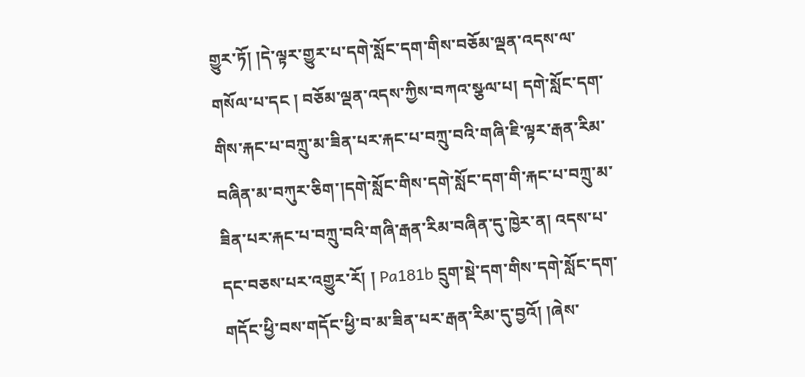གྱུར་ཏོ། །དེ་ལྟར་གྱུར་པ་དགེ་སློང་དག་གིས་བཅོམ་ལྡན་འདས་ལ་གསོལ་པ་དང ། བཅོམ་ལྡན་འདས་ཀྱིས་བཀའ་སྩལ་པ། དགེ་སློང་དག་གིས་རྐང་པ་བཀྲུ་མ་ཟིན་པར་རྐང་པ་བཀྲུ་བའི་གཞི་ཇི་ལྟར་རྒན་རིམ་བཞིན་མ་བཀུར་ཅིག་།དགེ་སློང་གིས་དགེ་སློང་དག་གི་རྐང་པ་བཀྲུ་མ་ཟིན་པར་རྐང་པ་བཀྲུ་བའི་གཞི་རྒན་རིམ་བཞིན་དུ་ཁྱེར་ན། འདས་པ་དང་བཅས་པར་འགྱུར་རོ། ། Pa181b དྲུག་སྡེ་དག་གིས་དགེ་སློང་དག་གདོང་ཕྱི་བས་གདོང་ཕྱི་བ་མ་ཟིན་པར་རྒན་རིམ་དུ་བྱའོ། །ཞེས་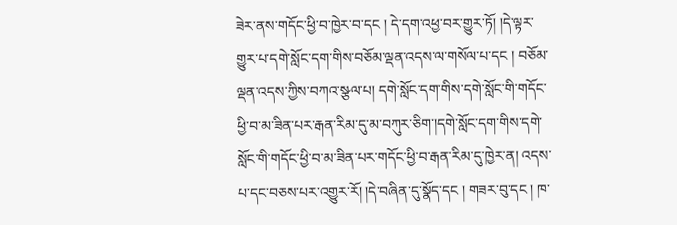ཟེར་ནས་གདོང་ཕྱི་བ་ཁྱེར་བ་དང ། དེ་དག་འཕྱ་བར་གྱུར་ཏོ། །དེ་ལྟར་གྱུར་པ་དགེ་སློང་དག་གིས་བཅོམ་ལྡན་འདས་ལ་གསོལ་པ་དང ། བཅོམ་ལྡན་འདས་ཀྱིས་བཀའ་སྩལ་པ། དགེ་སློང་དག་གིས་དགེ་སློང་གི་གདོང་ཕྱི་བ་མ་ཟིན་པར་རྒན་རིམ་དུ་མ་བཀུར་ཅིག་།དགེ་སློང་དག་གིས་དགེ་སློང་གི་གདོང་ཕྱི་བ་མ་ཟིན་པར་གདོང་ཕྱི་བ་རྒན་རིམ་དུ་ཁྱེར་ན། འདས་པ་དང་བཅས་པར་འགྱུར་རོ། །དེ་བཞིན་དུ་སྣོད་དང ། གཟར་བུ་དང ། ཁ་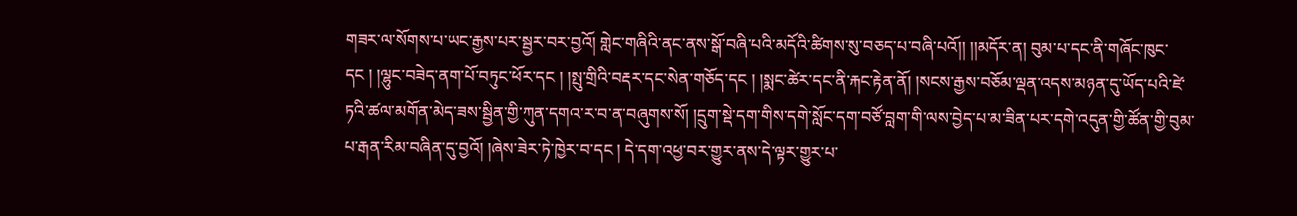གཟར་ལ་སོགས་པ་ཡང་རྒྱས་པར་སྦྱར་བར་བྱའོ། གླེང་གཞིའི་ནང་ནས་སྒོ་བཞི་པའི་མདོའི་ཚིགས་སུ་བཅད་པ་བཞི་པའོ།། །།མདོར་ན། བུམ་པ་དང་ནི་གཞོང་ཁུང་དང ། །ལྷུང་བཟེད་ནག་པོ་བཏུང་ཕོར་དང ། །སྤུ་གྲིའི་བརྡར་དང་སེན་གཅོད་དང ། །སྨང་ཚེར་དང་ནི་རྐང་རྟེན་ནོ། །སངས་རྒྱས་བཅོམ་ལྡན་འདས་མཉན་དུ་ཡོད་པའི་ཛེ་ཏའི་ཚལ་མགོན་མེད་ཟས་སྦྱིན་གྱི་ཀུན་དགའ་ར་བ་ན་བཞུགས་སོ། །དྲུག་སྡེ་དག་གིས་དགེ་སློང་དག་བཙོ་བླག་གི་ལས་བྱེད་པ་མ་ཟིན་པར་དགེ་འདུན་གྱི་ཚོན་གྱི་བུམ་པ་རྒན་རིམ་བཞིན་དུ་བྱའོ། །ཞེས་ཟེར་ཏེ་ཁྱེར་བ་དང ། དེ་དག་འཕྱ་བར་གྱུར་ནས་དེ་ལྟར་གྱུར་པ་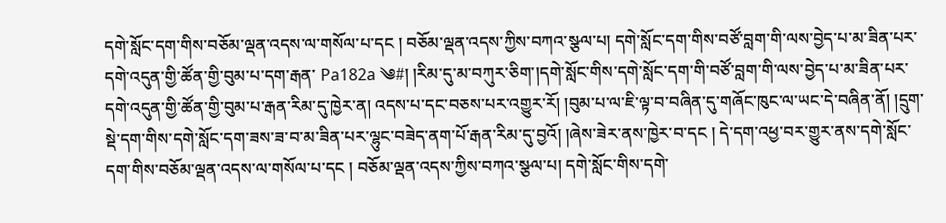དགེ་སློང་དག་གིས་བཅོམ་ལྡན་འདས་ལ་གསོལ་པ་དང ། བཅོམ་ལྡན་འདས་ཀྱིས་བཀའ་སྩལ་པ། དགེ་སློང་དག་གིས་བཙོ་བླག་གི་ལས་བྱེད་པ་མ་ཟིན་པར་དགེ་འདུན་གྱི་ཚོན་གྱི་བུམ་པ་དག་རྒན་ Pa182a ༄#། །རིམ་དུ་མ་བཀུར་ཅིག་།དགེ་སློང་གིས་དགེ་སློང་དག་གི་བཙོ་བླག་གི་ལས་བྱེད་པ་མ་ཟིན་པར་དགེ་འདུན་གྱི་ཚོན་གྱི་བུམ་པ་རྒན་རིམ་དུ་ཁྱེར་ན། འདས་པ་དང་བཅས་པར་འགྱུར་རོ། །བུམ་པ་ལ་ཇི་ལྟ་བ་བཞིན་དུ་གཞོང་ཁུང་ལ་ཡང་དེ་བཞིན་ནོ། །དྲུག་སྡེ་དག་གིས་དགེ་སློང་དག་ཟས་ཟ་བ་མ་ཟིན་པར་ལྷུང་བཟེད་ནག་པོ་རྒན་རིམ་དུ་བྱའོ། །ཞེས་ཟེར་ནས་ཁྱེར་བ་དང ། དེ་དག་འཕྱ་བར་གྱུར་ནས་དགེ་སློང་དག་གིས་བཅོམ་ལྡན་འདས་ལ་གསོལ་པ་དང ། བཅོམ་ལྡན་འདས་ཀྱིས་བཀའ་སྩལ་པ། དགེ་སློང་གིས་དགེ་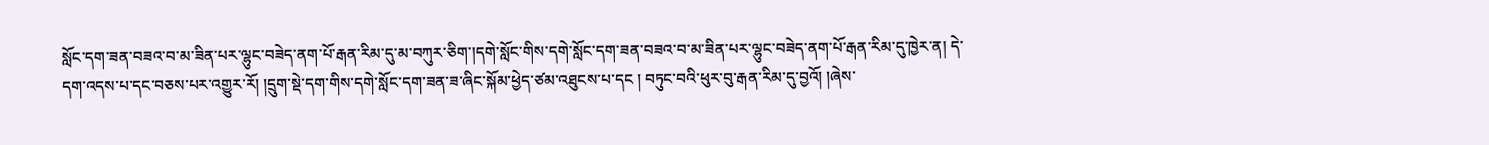སློང་དག་ཟན་བཟའ་བ་མ་ཟིན་པར་ལྷུང་བཟེད་ནག་པོ་རྒན་རིམ་དུ་མ་བཀུར་ཅིག་།དགེ་སློང་གིས་དགེ་སློང་དག་ཟན་བཟའ་བ་མ་ཟིན་པར་ལྷུང་བཟེད་ནག་པོ་རྒན་རིམ་དུ་ཁྱེར་ན། དེ་དག་འདས་པ་དང་བཅས་པར་འགྱུར་རོ། །དྲུག་སྡེ་དག་གིས་དགེ་སློང་དག་ཟན་ཟ་ཞིང་སྐོམ་ཕྱེད་ཙམ་འཐུངས་པ་དང ། བཏུང་བའི་ཕུར་བུ་རྒན་རིམ་དུ་བྱའོ། །ཞེས་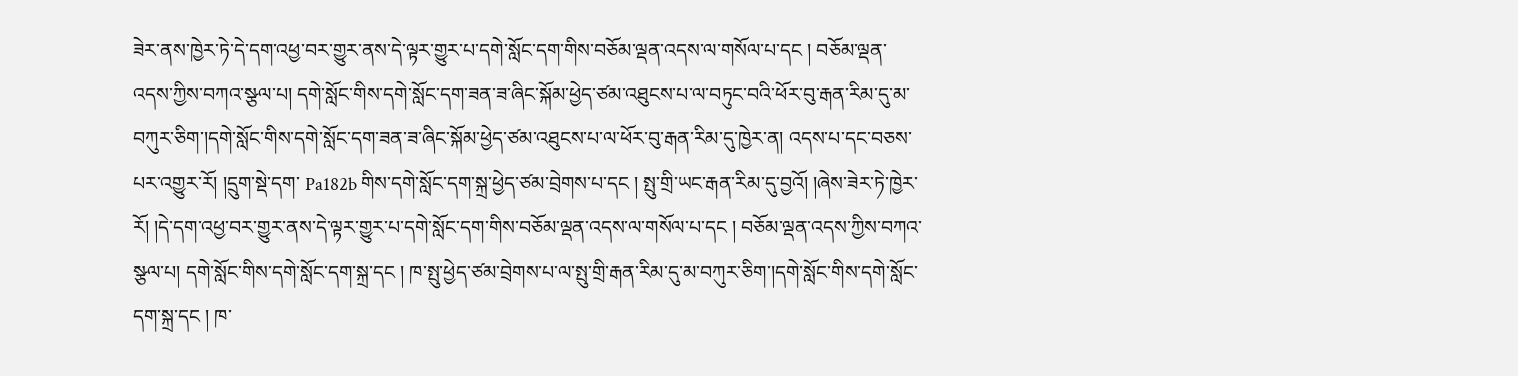ཟེར་ནས་ཁྱེར་ཏེ་དེ་དག་འཕྱ་བར་གྱུར་ནས་དེ་ལྟར་གྱུར་པ་དགེ་སློང་དག་གིས་བཅོམ་ལྡན་འདས་ལ་གསོལ་པ་དང ། བཅོམ་ལྡན་འདས་ཀྱིས་བཀའ་སྩལ་པ། དགེ་སློང་གིས་དགེ་སློང་དག་ཟན་ཟ་ཞིང་སྐོམ་ཕྱེད་ཙམ་འཐུངས་པ་ལ་བཏུང་བའི་ཕོར་བུ་རྒན་རིམ་དུ་མ་བཀུར་ཅིག་།དགེ་སློང་གིས་དགེ་སློང་དག་ཟན་ཟ་ཞིང་སྐོམ་ཕྱེད་ཙམ་འཐུངས་པ་ལ་ཕོར་བུ་རྒན་རིམ་དུ་ཁྱེར་ན། འདས་པ་དང་བཅས་པར་འགྱུར་རོ། །དྲུག་སྡེ་དག་ Pa182b གིས་དགེ་སློང་དག་སྐྲ་ཕྱེད་ཙམ་བྲེགས་པ་དང ། སྤུ་གྲི་ཡང་རྒན་རིམ་དུ་བྱའོ། །ཞེས་ཟེར་ཏེ་ཁྱེར་རོ། །དེ་དག་འཕྱ་བར་གྱུར་ནས་དེ་ལྟར་གྱུར་པ་དགེ་སློང་དག་གིས་བཅོམ་ལྡན་འདས་ལ་གསོལ་པ་དང ། བཅོམ་ལྡན་འདས་ཀྱིས་བཀའ་སྩལ་པ། དགེ་སློང་གིས་དགེ་སློང་དག་སྐྲ་དང ། ཁ་སྤུ་ཕྱེད་ཙམ་བྲེགས་པ་ལ་སྤུ་གྲི་རྒན་རིམ་དུ་མ་བཀུར་ཅིག་།དགེ་སློང་གིས་དགེ་སློང་དག་སྐྲ་དང ། ཁ་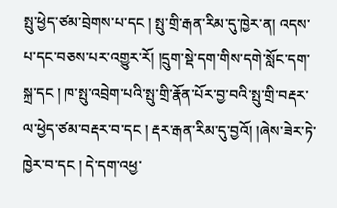སྤུ་ཕྱེད་ཙམ་བྲེགས་པ་དང ། སྤུ་གྲི་རྒན་རིམ་དུ་ཁྱེར་ན། འདས་པ་དང་བཅས་པར་འགྱུར་རོ། །དྲུག་སྡེ་དག་གིས་དགེ་སློང་དག་སྐྲ་དང ། ཁ་སྤུ་འབྲེག་པའི་སྤུ་གྲི་རྣོན་པོར་བྱ་བའི་སྤུ་གྲི་བརྡར་ལ་ཕྱེད་ཙམ་བརྡར་བ་དང ། རྡར་རྒན་རིམ་དུ་བྱའོ། །ཞེས་ཟེར་ཏེ་ཁྱེར་བ་དང ། དེ་དག་འཕྱ་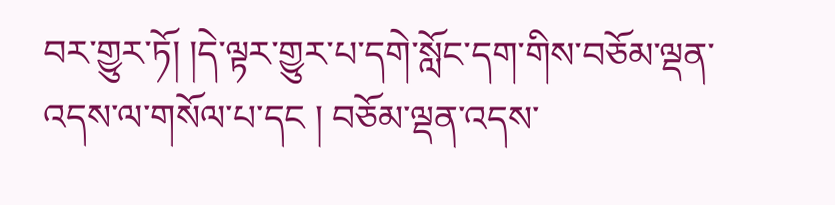བར་གྱུར་ཏོ། །དེ་ལྟར་གྱུར་པ་དགེ་སློང་དག་གིས་བཅོམ་ལྡན་འདས་ལ་གསོལ་པ་དང ། བཅོམ་ལྡན་འདས་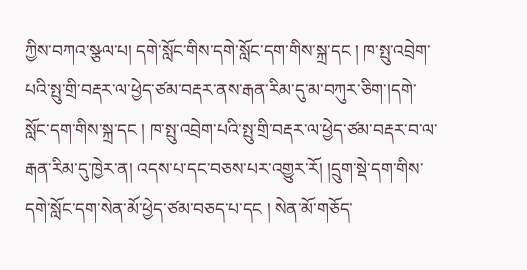ཀྱིས་བཀའ་སྩལ་པ། དགེ་སློང་གིས་དགེ་སློང་དག་གིས་སྐྲ་དང ། ཁ་སྤུ་འབྲེག་པའི་སྤུ་གྲི་བརྡར་ལ་ཕྱེད་ཙམ་བརྡར་ནས་རྒན་རིམ་དུ་མ་བཀུར་ཅིག་།དགེ་སློང་དག་གིས་སྐྲ་དང ། ཁ་སྤུ་འབྲེག་པའི་སྤུ་གྲི་བརྡར་ལ་ཕྱེད་ཙམ་བརྡར་བ་ལ་རྒན་རིམ་དུ་ཁྱེར་ན། འདས་པ་དང་བཅས་པར་འགྱུར་རོ། །དྲུག་སྡེ་དག་གིས་དགེ་སློང་དག་སེན་མོ་ཕྱེད་ཙམ་བཅད་པ་དང ། སེན་མོ་གཅོད་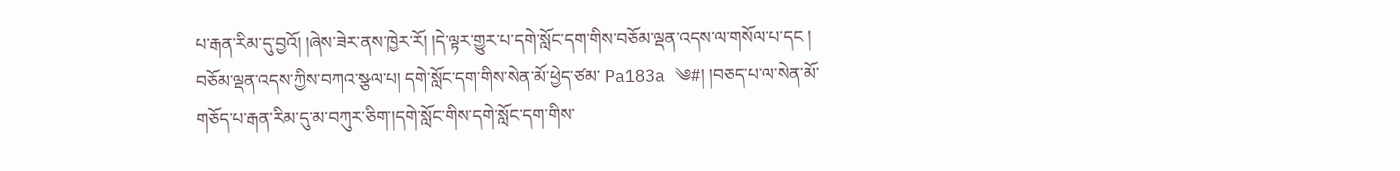པ་རྒན་རིམ་དུ་བྱའོ། །ཞེས་ཟེར་ནས་ཁྱེར་རོ། །དེ་ལྟར་གྱུར་པ་དགེ་སློང་དག་གིས་བཅོམ་ལྡན་འདས་ལ་གསོལ་པ་དང ། བཅོམ་ལྡན་འདས་ཀྱིས་བཀའ་སྩལ་པ། དགེ་སློང་དག་གིས་སེན་མོ་ཕྱེད་ཙམ་ Pa183a ༄#། །བཅད་པ་ལ་སེན་མོ་གཅོད་པ་རྒན་རིམ་དུ་མ་བཀུར་ཅིག་།དགེ་སློང་གིས་དགེ་སློང་དག་གིས་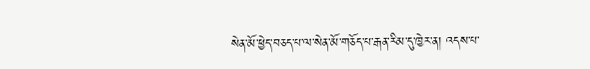སེན་མོ་ཕྱེད་བཅད་པ་ལ་སེན་མོ་གཅོད་པ་རྒན་རིམ་དུ་ཁྱེར་ན། འདས་པ་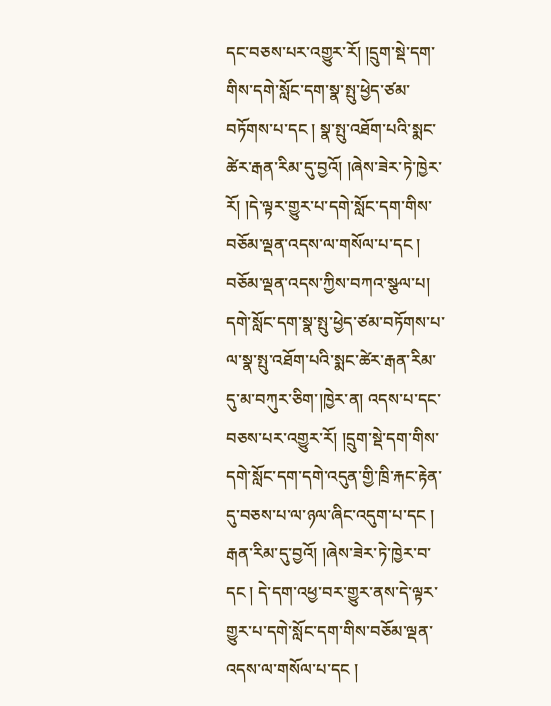དང་བཅས་པར་འགྱུར་རོ། །དྲུག་སྡེ་དག་གིས་དགེ་སློང་དག་སྣ་སྤུ་ཕྱེད་ཙམ་བཏོགས་པ་དང ། སྣ་སྤུ་འཐོག་པའི་སྨང་ཚེར་རྒན་རིམ་དུ་བྱའོ། །ཞེས་ཟེར་ཏེ་ཁྱེར་རོ། །དེ་ལྟར་གྱུར་པ་དགེ་སློང་དག་གིས་བཅོམ་ལྡན་འདས་ལ་གསོལ་པ་དང ། བཅོམ་ལྡན་འདས་ཀྱིས་བཀའ་སྩལ་པ། དགེ་སློང་དག་སྣ་སྤུ་ཕྱེད་ཙམ་བཏོགས་པ་ལ་སྣ་སྤུ་འཐོག་པའི་སྨང་ཚེར་རྒན་རིམ་དུ་མ་བཀུར་ཅིག་།ཁྱེར་ན། འདས་པ་དང་བཅས་པར་འགྱུར་རོ། །དྲུག་སྡེ་དག་གིས་དགེ་སློང་དག་དགེ་འདུན་གྱི་ཁྲི་རྐང་རྟེན་དུ་བཅས་པ་ལ་ཉལ་ཞིང་འདུག་པ་དང ། རྒན་རིམ་དུ་བྱའོ། །ཞེས་ཟེར་ཏེ་ཁྱེར་བ་དང ། དེ་དག་འཕྱ་བར་གྱུར་ནས་དེ་ལྟར་གྱུར་པ་དགེ་སློང་དག་གིས་བཅོམ་ལྡན་འདས་ལ་གསོལ་པ་དང །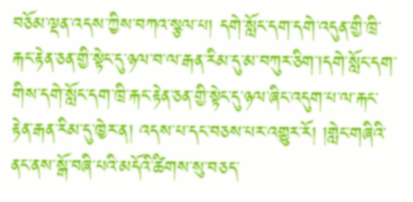བཅོམ་ལྡན་འདས་ཀྱིས་བཀའ་སྩལ་པ། དགེ་སློང་དག་དགེ་འདུན་གྱི་ཁྲི་རྐང་རྟེན་ཅན་གྱི་སྟེང་དུ་ཉལ་བ་ལ་རྒན་རིམ་དུ་མ་བཀུར་ཅིག་།དགེ་སློང་དག་གིས་དགེ་སློང་དག་ཁྲི་རྐང་རྟེན་ཅན་གྱི་སྟེང་དུ་ཉལ་ཞིང་འདུག་པ་ལ་རྐང་རྟེན་རྒན་རིམ་དུ་ཁྱེར་ན། འདས་པ་དང་བཅས་པར་འགྱུར་རོ། །གླེང་གཞིའི་ནང་ནས་སྒོ་བཞི་པའི་མདོའི་ཚིགས་སུ་བཅད་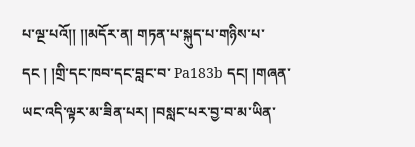པ་ལྔ་པའོ།། །།མདོར་ན། གཏན་པ་སྐུད་པ་གཉིས་པ་དང ། །གྲི་དང་ཁབ་དང་བླང་བ་ Pa183b དང། །གཞན་ཡང་འདི་ལྟར་མ་ཟིན་པར། །བསླང་པར་བྱ་བ་མ་ཡིན་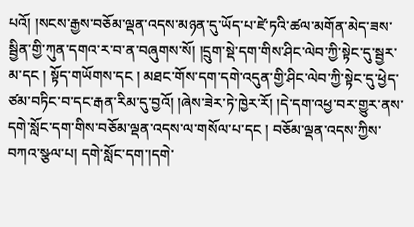པའོ། །སངས་རྒྱས་བཅོམ་ལྡན་འདས་མཉན་དུ་ཡོད་པ་ཛེ་ཏའི་ཚལ་མགོན་མེད་ཟས་སྦྱིན་གྱི་ཀུན་དགའ་ར་བ་ན་བཞུགས་སོ། །དྲུག་སྡེ་དག་གིས་ཤིང་ལེབ་ཀྱི་སྟེང་དུ་སྦྱར་མ་དང ། སྟོད་གཡོགས་དང ། མཐང་གོས་དག་དགེ་འདུན་གྱི་ཤིང་ལེབ་ཀྱི་སྟེང་དུ་ཕྱེད་ཙམ་བཏིང་བ་དང་རྒན་རིམ་དུ་བྱའོ། །ཞེས་ཟེར་ཏེ་ཁྱེར་རོ། །དེ་དག་འཕྱ་བར་གྱུར་ནས་དགེ་སློང་དག་གིས་བཅོམ་ལྡན་འདས་ལ་གསོལ་པ་དང ། བཅོམ་ལྡན་འདས་ཀྱིས་བཀའ་སྩལ་པ། དགེ་སློང་དག་།དགེ་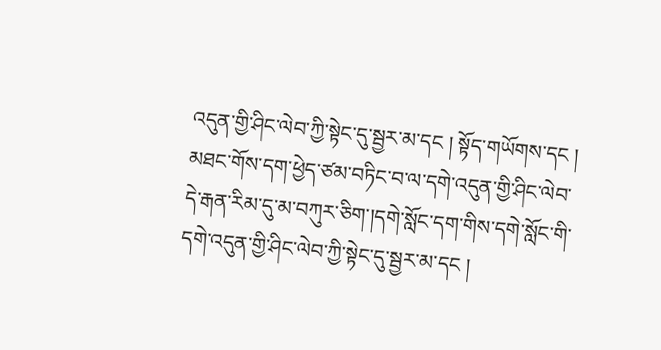འདུན་གྱི་ཤིང་ལེབ་ཀྱི་སྟེང་དུ་སྦྱར་མ་དང ། སྟོད་གཡོགས་དང ། མཐང་གོས་དག་ཕྱེད་ཙམ་བཏིང་བ་ལ་དགེ་འདུན་གྱི་ཤིང་ལེབ་དེ་རྒན་རིམ་དུ་མ་བཀུར་ཅིག་།དགེ་སློང་དག་གིས་དགེ་སློང་གི་དགེ་འདུན་གྱི་ཤིང་ལེབ་ཀྱི་སྟེང་དུ་སྦྱར་མ་དང །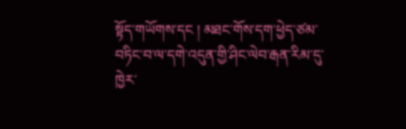སྟོད་གཡོགས་དང ། མཐང་གོས་དག་ཕྱེད་ཙམ་བཏིང་བ་ལ་དགེ་འདུན་གྱི་ཤིང་ལེབ་རྒན་རིམ་དུ་ཁྱེར་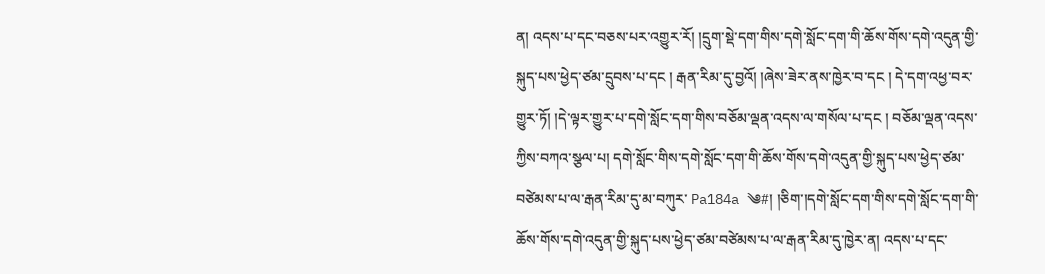ན། འདས་པ་དང་བཅས་པར་འགྱུར་རོ། །དྲུག་སྡེ་དག་གིས་དགེ་སློང་དག་གི་ཆོས་གོས་དགེ་འདུན་གྱི་སྐུད་པས་ཕྱེད་ཙམ་དྲུབས་པ་དང ། རྒན་རིམ་དུ་བྱའོ། །ཞེས་ཟེར་ནས་ཁྱེར་བ་དང ། དེ་དག་འཕྱ་བར་གྱུར་ཏོ། །དེ་ལྟར་གྱུར་པ་དགེ་སློང་དག་གིས་བཅོམ་ལྡན་འདས་ལ་གསོལ་པ་དང ། བཅོམ་ལྡན་འདས་ཀྱིས་བཀའ་སྩལ་པ། དགེ་སློང་གིས་དགེ་སློང་དག་གི་ཆོས་གོས་དགེ་འདུན་གྱི་སྐུད་པས་ཕྱེད་ཙམ་བཙེམས་པ་ལ་རྒན་རིམ་དུ་མ་བཀུར་ Pa184a ༄#། །ཅིག་།དགེ་སློང་དག་གིས་དགེ་སློང་དག་གི་ཆོས་གོས་དགེ་འདུན་གྱི་སྐུད་པས་ཕྱེད་ཙམ་བཙེམས་པ་ལ་རྒན་རིམ་དུ་ཁྱེར་ན། འདས་པ་དང་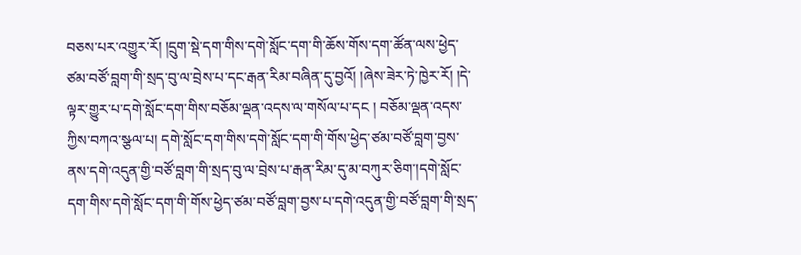བཅས་པར་འགྱུར་རོ། །དྲུག་སྡེ་དག་གིས་དགེ་སློང་དག་གི་ཆོས་གོས་དག་ཚོན་ལས་ཕྱེད་ཙམ་བཙོ་བླག་གི་སྲད་བུ་ལ་བྲེས་པ་དང་རྒན་རིམ་བཞིན་དུ་བྱའོ། །ཞེས་ཟེར་ཏེ་ཁྱེར་རོ། །དེ་ལྟར་གྱུར་པ་དགེ་སློང་དག་གིས་བཅོམ་ལྡན་འདས་ལ་གསོལ་པ་དང ། བཅོམ་ལྡན་འདས་ཀྱིས་བཀའ་སྩལ་པ། དགེ་སློང་དག་གིས་དགེ་སློང་དག་གི་གོས་ཕྱེད་ཙམ་བཙོ་བླག་བྱས་ནས་དགེ་འདུན་གྱི་བཙོ་བླག་གི་སྲད་བུ་ལ་བྲེས་པ་རྒན་རིམ་དུ་མ་བཀུར་ཅིག་།དགེ་སློང་དག་གིས་དགེ་སློང་དག་གི་གོས་ཕྱེད་ཙམ་བཙོ་བླག་བྱས་པ་དགེ་འདུན་གྱི་བཙོ་བླག་གི་སྲད་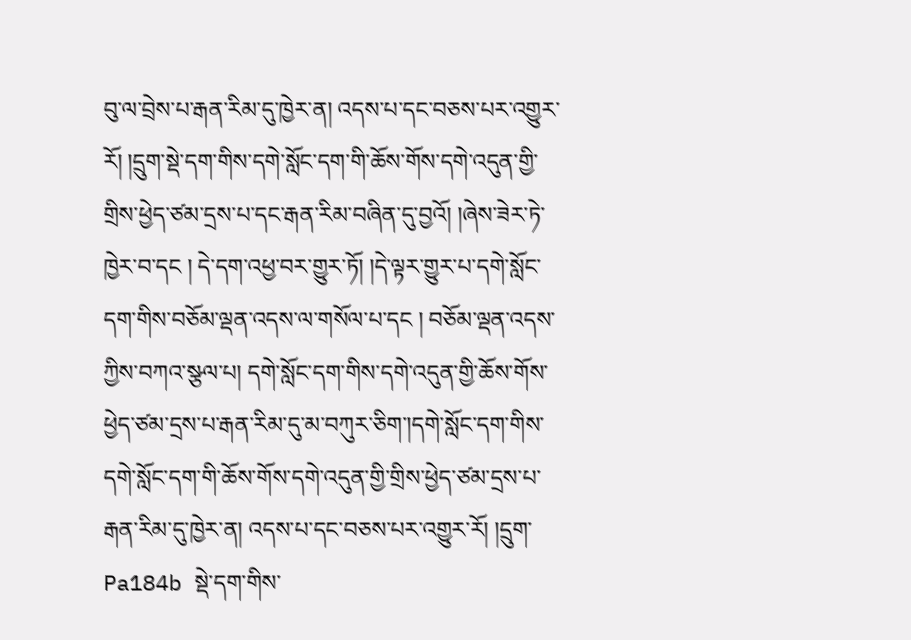བུ་ལ་བྲེས་པ་རྒན་རིམ་དུ་ཁྱེར་ན། འདས་པ་དང་བཅས་པར་འགྱུར་རོ། །དྲུག་སྡེ་དག་གིས་དགེ་སློང་དག་གི་ཆོས་གོས་དགེ་འདུན་གྱི་གྲིས་ཕྱེད་ཙམ་དྲས་པ་དང་རྒན་རིམ་བཞིན་དུ་བྱའོ། །ཞེས་ཟེར་ཏེ་ཁྱེར་བ་དང ། དེ་དག་འཕྱ་བར་གྱུར་ཏོ། །དེ་ལྟར་གྱུར་པ་དགེ་སློང་དག་གིས་བཅོམ་ལྡན་འདས་ལ་གསོལ་པ་དང ། བཅོམ་ལྡན་འདས་ཀྱིས་བཀའ་སྩལ་པ། དགེ་སློང་དག་གིས་དགེ་འདུན་གྱི་ཆོས་གོས་ཕྱེད་ཙམ་དྲས་པ་རྒན་རིམ་དུ་མ་བཀུར་ཅིག་།དགེ་སློང་དག་གིས་དགེ་སློང་དག་གི་ཆོས་གོས་དགེ་འདུན་གྱི་གྲིས་ཕྱེད་ཙམ་དྲས་པ་རྒན་རིམ་དུ་ཁྱེར་ན། འདས་པ་དང་བཅས་པར་འགྱུར་རོ། །དྲུག་ Pa184b སྡེ་དག་གིས་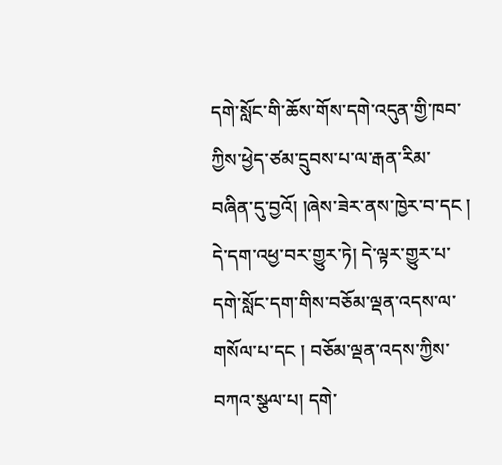དགེ་སློང་གི་ཆོས་གོས་དགེ་འདུན་གྱི་ཁབ་ཀྱིས་ཕྱེད་ཙམ་དྲུབས་པ་ལ་རྒན་རིམ་བཞིན་དུ་བྱའོ། །ཞེས་ཟེར་ནས་ཁྱེར་བ་དང ། དེ་དག་འཕྱ་བར་གྱུར་ཏེ། དེ་ལྟར་གྱུར་པ་དགེ་སློང་དག་གིས་བཅོམ་ལྡན་འདས་ལ་གསོལ་པ་དང ། བཅོམ་ལྡན་འདས་ཀྱིས་བཀའ་སྩལ་པ། དགེ་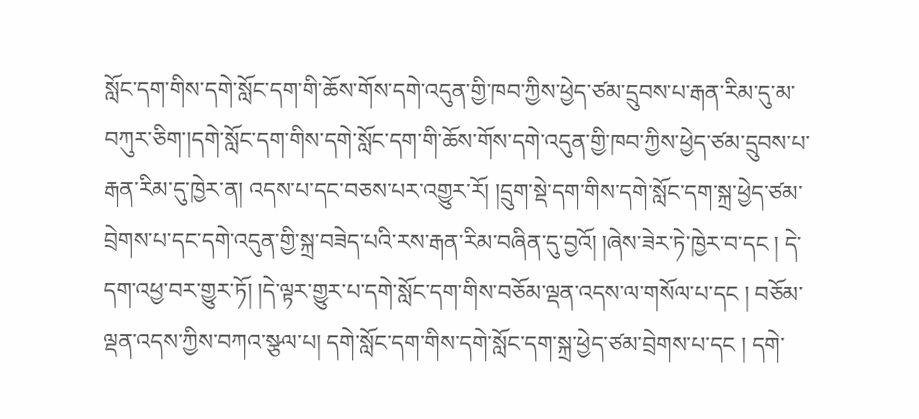སློང་དག་གིས་དགེ་སློང་དག་གི་ཆོས་གོས་དགེ་འདུན་གྱི་ཁབ་ཀྱིས་ཕྱེད་ཙམ་དྲུབས་པ་རྒན་རིམ་དུ་མ་བཀུར་ཅིག་།དགེ་སློང་དག་གིས་དགེ་སློང་དག་གི་ཆོས་གོས་དགེ་འདུན་གྱི་ཁབ་ཀྱིས་ཕྱེད་ཙམ་དྲུབས་པ་རྒན་རིམ་དུ་ཁྱེར་ན། འདས་པ་དང་བཅས་པར་འགྱུར་རོ། །དྲུག་སྡེ་དག་གིས་དགེ་སློང་དག་སྐྲ་ཕྱེད་ཙམ་བྲེགས་པ་དང་དགེ་འདུན་གྱི་སྐྲ་བཟེད་པའི་རས་རྒན་རིམ་བཞིན་དུ་བྱའོ། །ཞེས་ཟེར་ཏེ་ཁྱེར་བ་དང ། དེ་དག་འཕྱ་བར་གྱུར་ཏོ། །དེ་ལྟར་གྱུར་པ་དགེ་སློང་དག་གིས་བཅོམ་ལྡན་འདས་ལ་གསོལ་པ་དང ། བཅོམ་ལྡན་འདས་ཀྱིས་བཀའ་སྩལ་པ། དགེ་སློང་དག་གིས་དགེ་སློང་དག་སྐྲ་ཕྱེད་ཙམ་བྲེགས་པ་དང ། དགེ་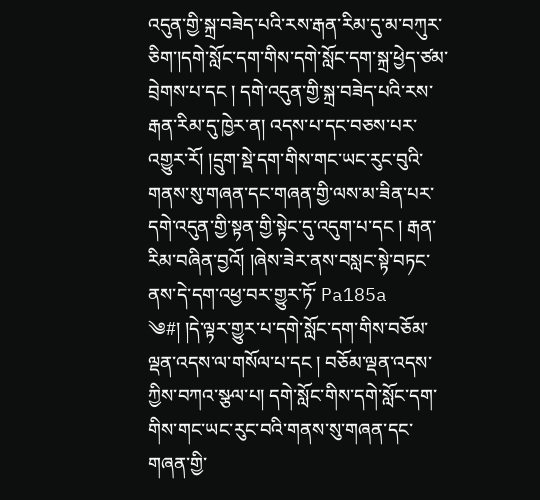འདུན་གྱི་སྐྲ་བཟེད་པའི་རས་རྒན་རིམ་དུ་མ་བཀུར་ཅིག་།དགེ་སློང་དག་གིས་དགེ་སློང་དག་སྐྲ་ཕྱེད་ཙམ་བྲེགས་པ་དང ། དགེ་འདུན་གྱི་སྐྲ་བཟེད་པའི་རས་རྒན་རིམ་དུ་ཁྱེར་ན། འདས་པ་དང་བཅས་པར་འགྱུར་རོ། །དྲུག་སྡེ་དག་གིས་གང་ཡང་རུང་བུའི་གནས་སུ་གཞན་དང་གཞན་གྱི་ལས་མ་ཟིན་པར་དགེ་འདུན་གྱི་སྟན་གྱི་སྟེང་དུ་འདུག་པ་དང ། རྒན་རིམ་བཞིན་བྱའོ། །ཞེས་ཟེར་ནས་བསླང་སྟེ་བཏང་ནས་དེ་དག་འཕྱ་བར་གྱུར་ཏོ་ Pa185a ༄#། །དེ་ལྟར་གྱུར་པ་དགེ་སློང་དག་གིས་བཅོམ་ལྡན་འདས་ལ་གསོལ་པ་དང ། བཅོམ་ལྡན་འདས་ཀྱིས་བཀའ་སྩལ་པ། དགེ་སློང་གིས་དགེ་སློང་དག་གིས་གང་ཡང་རུང་བའི་གནས་སུ་གཞན་དང་གཞན་གྱི་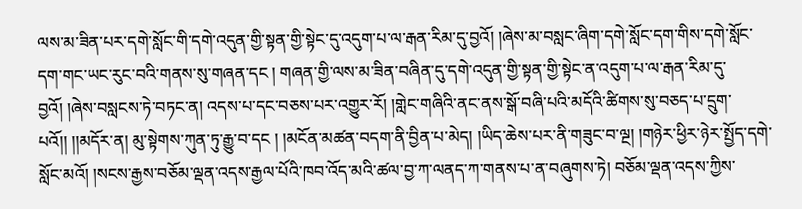ལས་མ་ཟིན་པར་དགེ་སློང་གི་དགེ་འདུན་གྱི་སྟན་གྱི་སྟེང་དུ་འདུག་པ་ལ་རྒན་རིམ་དུ་བྱའོ། །ཞེས་མ་བསླང་ཞིག་དགེ་སློང་དག་གིས་དགེ་སློང་དག་གང་ཡང་རུང་བའི་གནས་སུ་གཞན་དང ། གཞན་གྱི་ལས་མ་ཟིན་བཞིན་དུ་དགེ་འདུན་གྱི་སྟན་གྱི་སྟེང་ན་འདུག་པ་ལ་རྒན་རིམ་དུ་བྱའོ། །ཞེས་བསླངས་ཏེ་བཏང་ན། འདས་པ་དང་བཅས་པར་འགྱུར་རོ། །གླེང་གཞིའི་ནང་ནས་སྒོ་བཞི་པའི་མདོའི་ཚིགས་སུ་བཅད་པ་དྲུག་པའོ།། །།མདོར་ན། མུ་སྟེགས་ཀུན་ཏུ་རྒྱུ་བ་དང ། །མངོན་མཚན་བདག་ནི་བྱིན་པ་མེད། །ཡིད་ཆེས་པར་ནི་གཟུང་བ་ལྔ། །གཉེར་ཕྱིར་ཉེར་སྤྱོད་དགེ་སློང་མའོ། །སངས་རྒྱས་བཅོམ་ལྡན་འདས་རྒྱལ་པོའི་ཁབ་འོད་མའི་ཚལ་བྱ་ཀ་ལནད་ཀ་གནས་པ་ན་བཞུགས་ཏེ། བཅོམ་ལྡན་འདས་ཀྱིས་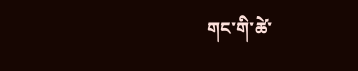གང་གི་ཚེ་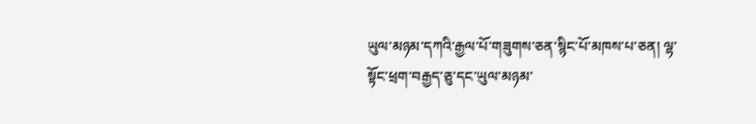ཡུལ་མཉམ་དཀའི་རྒྱལ་པོ་གཟུགས་ཅན་སྙིང་པོ་མཁས་པ་ཅན། ལྷ་སྟོང་ཕྲག་བརྒྱད་ཅུ་དང་ཡུལ་མཉམ་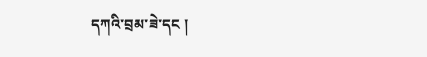དཀའི་བྲམ་ཟེ་དང །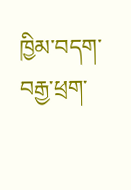ཁྱིམ་བདག་བརྒྱ་ཕྲག་